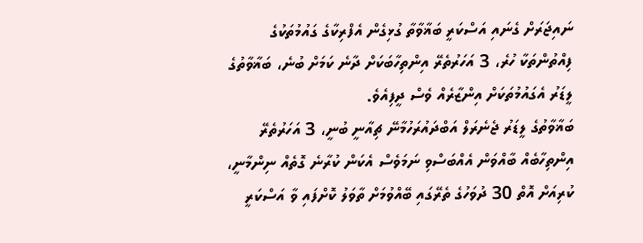ނައިޖަރަށް ގެނައި އަސްކަރީ ބަޣާވާތާ ގުޅިގެން އެފްރިކާގެ ގައުމުތަކުގެ ފިއްތުންތަކާ ހުރެ، 3 އަހަރުތެރޭ އިންތިހާބަކަށް ދާނެ ކަމަށް ބުނެ، ބަޣާވާތުގެ ލީޑަރު އެގައުމުތަކަށް އިންޒާރެއް ވެސް ދީފިއެވެ.
ބަޣާވާތުގެ ލީޑަރު ޖެނެރަލް އަބްދައުރަހުމާނޭ ޗިއާނީ ބުނީ، 3 އަހަރުތެރޭ އިންތިހާބެއް ބާއްވަން އެއްބަސްވި ނަމަވެސް އެކަން ކުރާނެ ގޮތެއް ނިންމާނީ، ކުރިއަށް އޮތް 30 ދުވަހުގެ ތެރޭގައި ބޭއްވުމަށް ތާވަލު ކޮށްފައި ވާ އަސްކަރީ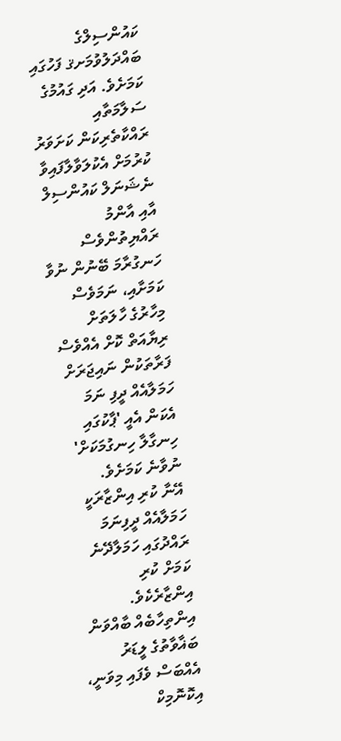ކައުންސިލްގެ ބައްދަލުވުމަށޤ ފަހުގައި ކަމަށެވެ. އަދި ގައުމުގެ ސަލާމަތާއި ރައްކާތެރިކަން ކަށަވަރު ކުރުމަށް އެކުލަވާލާފައިވާ ނެޝަނަލް ކައުންސިލް އާއި އާންމު ރައްޔިތުންވެސް ހަނގުރާމަ ބޭނުން ނުވާ ކަމަށާއި، ނަމަވެސް މިހާރުގެ ހާލަތަށް ރިޔާއަތް ކޮށް އެއްވެސް ފަރާތަކުން ނައިޖަރަށް ހަމަލާއެއް ދީފި ނަމަ އެކަން އެއީ 'ޕާކުގައި ހިނގާލާ ހިނގުމަކަށް' ނުވާނެ ކަމަށެވެ.
އޭނާ ކުރި އިންޒާރަކީ ހަމަލާއެއް ދީފިނަމަ ރައްދުގައި ހަމަލާދޭނެ ކަމަށް ކުރި އިންޒާރެކެވެ.
އިންތިހާބެއް ބާއްވަން ބަޣާވާތުގެ ލީޑަރު އެއްބަސް ވެފައި މިވަނީ، އިކޮނޮމިކް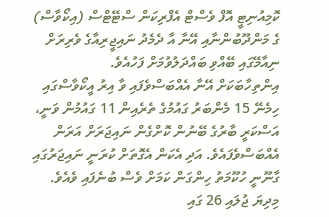ކޮމިއުނިޓީ އޮފް ވެސްޓް އެފްރިކަން ސްޓޭޓްސް (އިކޯވާސް) ގެ މަންދޫބުންނާއި އޭނާ އާ ދެމެދު ނައިޖީރިއާގެ ވެރިރަށް ނިއާމޭގައި ބޭއްވި ބައްދަލުވުމަށް ފަހުއެވެ.
އިންތިހާބަކަށް އޭނާ އެއްބަސްވެފައި ވާ އިރު އީކޯވާސްގައި ހިމެނޭ 15 މެންބަރު ގައުމުގެ ތެރެއިން 11 ގައުމުން ވަނީ، އަސްކަރީ ބާރުގެ ބޭނުން ކޮށްގެން ނައިޖަރަށް އަރަން އެއްބަސްވެފައެވެ. އަދި އެކަން އެގޮތަށް ކުރަނީ ނައިޖަރުގައި ގާނޫނީ ހުކޫމަތު ހިންގަން ކަމަށް ވެސް ބުނެފައި ވެއެވެ.
މިދިޔަ ޖުލައި 26 ގައި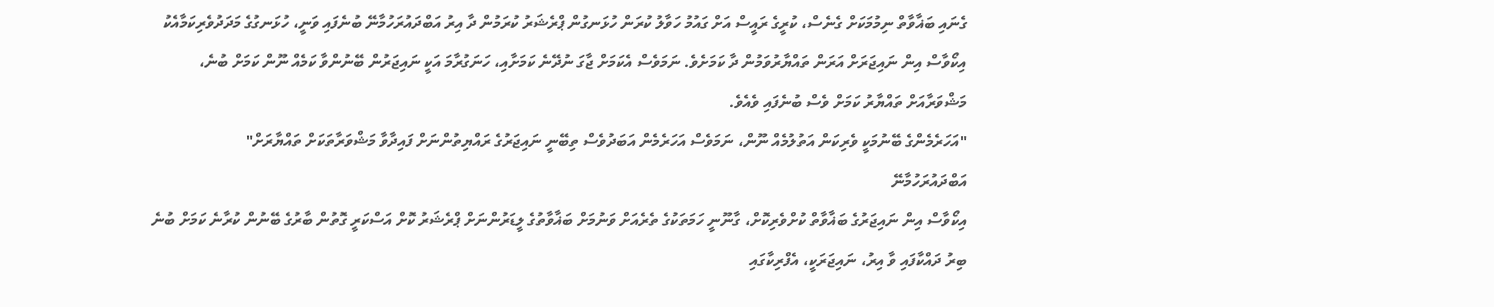ގެނައި ބަޣާވާތް ނިމުމަކަށް ގެނެސް، ކުރީގެ ރައީސް އަށް ގައުމު ހަވާލު ކުރަން ހުޅަނގުން ޕްރެޝަރު ކުރަމުން ދާ އިރު އަބްދައުރަހުމާނޭ ބުނެފައި ވަނީ، ހުޅަނގުގެ މަދަދުވެރިކަމާއެކު އިކޯވާސް އިން ނައިޖަރަށް އަރަން ތައްޔާރުވަމުން ދާ ކަމަށެވެ. ނަމަވެސް އެކަމަށް ޖާގަ ނުދޭނެ ކަމަށާއި، ހަނަގުރާމަ އަކީ ނައިޖަރުން ބޭނުންވާ ކަމެއް ނޫން ކަމަށް ބުނެ، މަޝްވަރާއަށް ތައްޔާރު ކަމަށް ވެސް ބުނެފައި ވެއެވެ.
"އަހަރެމެންގެ ބޭނުމަކީ ވެރިކަން އަތުލުމެއް ނޫން، ނަމަވެސް އަހަރެމެން އަބަދުވެސް ތިބޭނީ ނައިޖަރުގެ ރައްޔިތުންނަށް ފައިދާވާ މަޝްވަރާތަކަށް ތައްޔާރަށް"
އަބްދައުރަހުމާނޭ
އިކޯވާސް އިން ނައިޖަރުގެ ބަޣާވާތް ކުށްވެރިކޮށް، ގާނޫނީ ހަމަތަކުގެ ތެރެއަށް ވަނުމަށް ބަޣާވާތުގެ ލީޑަރުންނަށް ޕްރެޝަރު ކޮށް އަސްކަރީ ގޮތުން ބާރުގެ ބޭނުން ކުރާނެ ކަމަށް ބުނެ ބިރު ދައްކާފައި ވާ އިރު، ނައިޖަރަކީ، އެފްރިކާގައި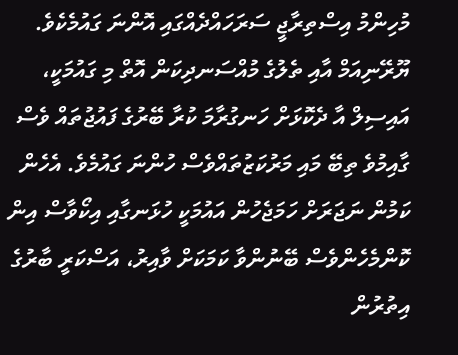މުހިންމު އިސްތިރާޖީ ސަރަހައްދެއްގައި އޮންނަ ގައުމެކެވެ. ޔޫރޭނިއަމް އާއި ތެލުގެ މުއްސަނދިކަން އޮތް މި ގައުމަކީ، އައިސިލް އާ ދެކޮޅަށް ހަނގުރާމަ ކުރާ ބޭރުގެ ފައުޖުތައް ވެސް ގާއިމުވެ ތިބޭ މައި މަރުކަޒުތައްވެސް ހުންނަ ގައުމެވެ. އެހެން ކަމުން ނަޖަރަށް ހަމަޖެހުން އައުމަކީ ހުޅަނގާއި އިކޯވާސް އިން ކޮންމެހެންވެސް ބޭނުންވާ ކަމަކަށް ވާއިރު، އަސްކަރީ ބާރުގެ އިތުރުން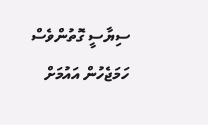ސިޔާސީ ގޮތުންވެސް ހަމަޖެހުން އައުމަށް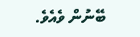ބޭނުން ވެއެވެ.